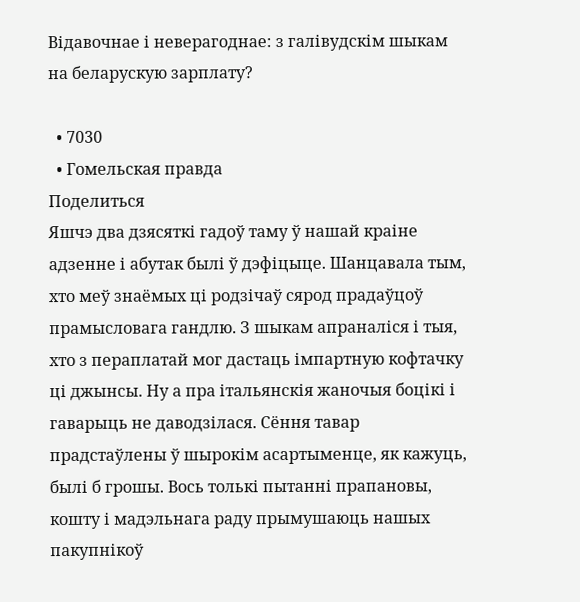Відавочнае і неверагоднае: з галівудскім шыкам на беларускую зарплату?

  • 7030
  • Гомельская правда
Поделиться
Яшчэ два дзясяткі гадоў таму ў нашай краіне адзенне і абутак былі ў дэфіцыце. Шанцавала тым, хто меў знаёмых ці родзічаў сярод прадаўцоў прамысловага гандлю. З шыкам апраналіся і тыя, хто з пераплатай мог дастаць імпартную кофтачку ці джынсы. Ну а пра італьянскія жаночыя боцікі і гаварыць не даводзілася. Сёння тавар прадстаўлены ў шырокім асартыменце, як кажуць, былі б грошы. Вось толькі пытанні прапановы, кошту і мадэльнага раду прымушаюць нашых пакупнікоў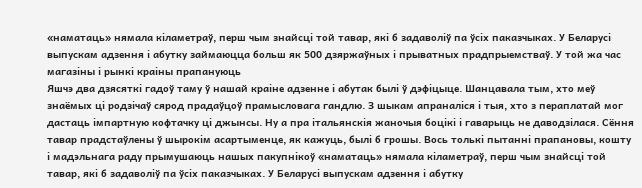«наматаць» нямала кіламетраў, перш чым знайсці той тавар, які б задаволіў па ўсіх паказчыках. У Беларусі выпускам адзення і абутку займаюцца больш як 500 дзяржаўных і прыватных прадпрыемстваў. У той жа час магазіны і рынкі краіны прапануюць
Яшчэ два дзясяткі гадоў таму ў нашай краіне адзенне і абутак былі ў дэфіцыце. Шанцавала тым, хто меў знаёмых ці родзічаў сярод прадаўцоў прамысловага гандлю. З шыкам апраналіся і тыя, хто з пераплатай мог дастаць імпартную кофтачку ці джынсы. Ну а пра італьянскія жаночыя боцікі і гаварыць не даводзілася. Сёння тавар прадстаўлены ў шырокім асартыменце, як кажуць, былі б грошы. Вось толькі пытанні прапановы, кошту і мадэльнага раду прымушаюць нашых пакупнікоў «наматаць» нямала кіламетраў, перш чым знайсці той тавар, які б задаволіў па ўсіх паказчыках. У Беларусі выпускам адзення і абутку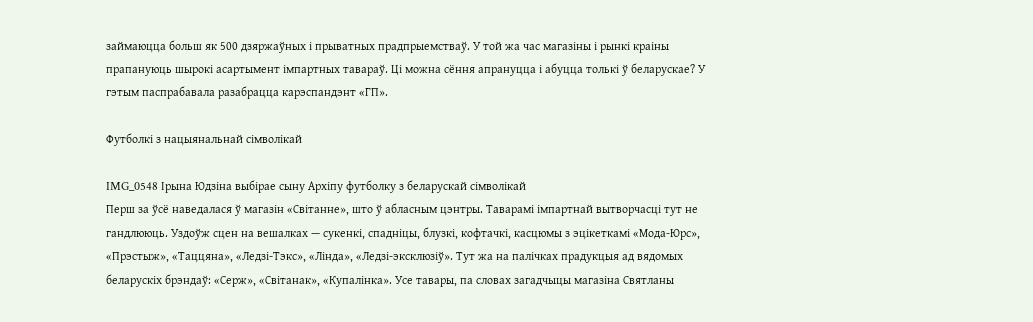займаюцца больш як 500 дзяржаўных і прыватных прадпрыемстваў. У той жа час магазіны і рынкі краіны прапануюць шырокі асартымент імпартных тавараў. Ці можна сёння апрануцца і абуцца толькі ў беларускае? У гэтым паспрабавала разабрацца карэспандэнт «ГП».

Футболкі з нацыянальнай сімволікай

IMG_0548 Ірына Юдзіна выбірае сыну Архіпу футболку з беларускай сімволікай
Перш за ўсё наведалася ў магазін «Світанне», што ў абласным цэнтры. Таварамі імпартнай вытворчасці тут не гандлююць. Уздоўж сцен на вешалках — сукенкі, спадніцы, блузкі, кофтачкі, касцюмы з эцікеткамі «Мода-Юрс», «Прэстыж», «Таццяна», «Ледзі-Тэкс», «Лінда», «Ледзі-эксклюзіў». Тут жа на палічках прадукцыя ад вядомых беларускіх брэндаў: «Серж», «Світанак», «Купалінка». Усе тавары, па словах загадчыцы магазіна Святланы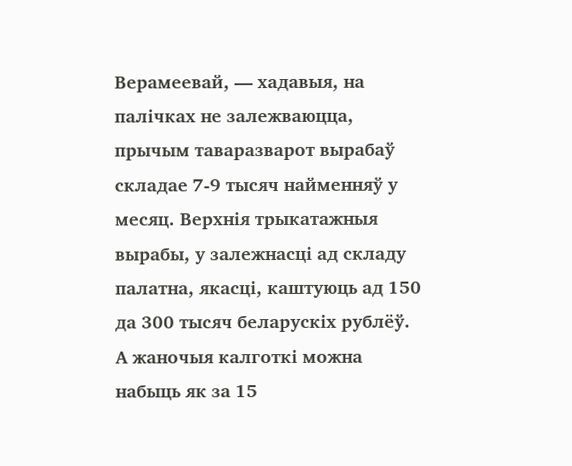Верамеевай, — хадавыя, на палічках не залежваюцца, прычым таваразварот вырабаў складае 7-9 тысяч найменняў у месяц. Верхнія трыкатажныя вырабы, у залежнасці ад складу палатна, якасці, каштуюць ад 150 да 300 тысяч беларускіх рублёў. А жаночыя калготкі можна набыць як за 15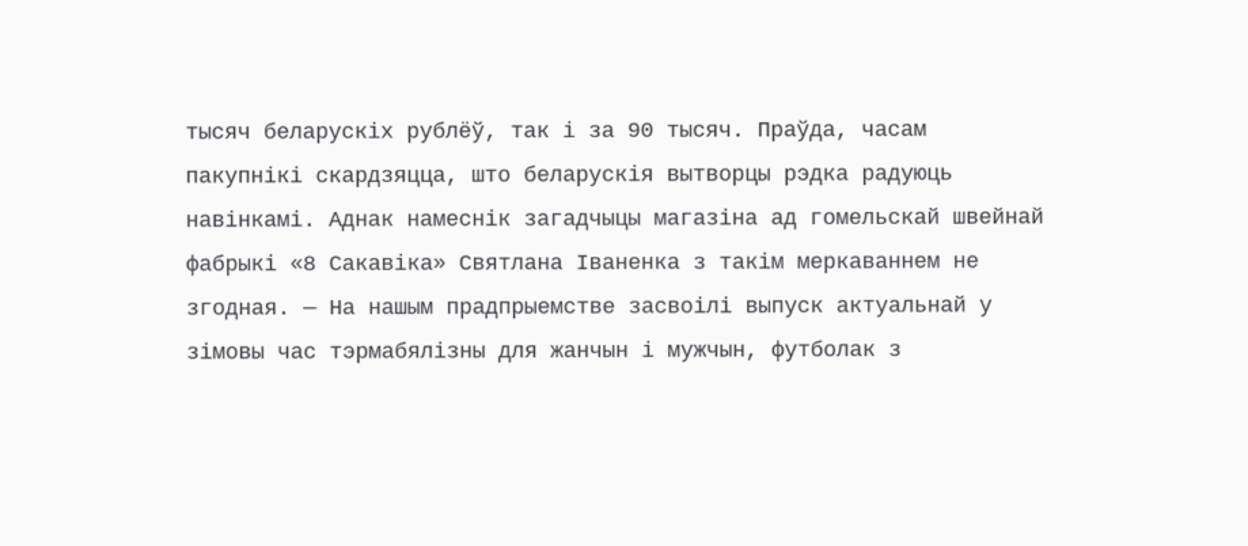тысяч беларускіх рублёў, так і за 90 тысяч. Праўда, часам пакупнікі скардзяцца, што беларускія вытворцы рэдка радуюць навінкамі. Аднак намеснік загадчыцы магазіна ад гомельскай швейнай фабрыкі «8 Сакавіка» Святлана Іваненка з такім меркаваннем не згодная. — На нашым прадпрыемстве засвоілі выпуск актуальнай у зімовы час тэрмабялізны для жанчын і мужчын, футболак з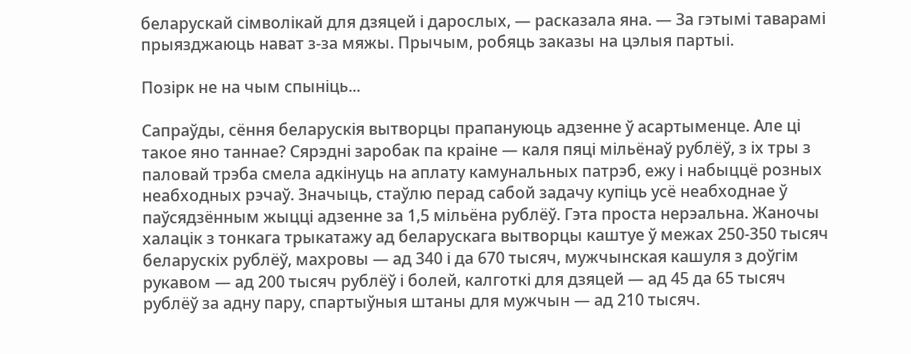беларускай сімволікай для дзяцей і дарослых, — расказала яна. — За гэтымі таварамі прыязджаюць нават з-за мяжы. Прычым, робяць заказы на цэлыя партыі.

Позірк не на чым спыніць...

Сапраўды, сёння беларускія вытворцы прапануюць адзенне ў асартыменце. Але ці такое яно таннае? Сярэдні заробак па краіне — каля пяці мільёнаў рублёў, з іх тры з паловай трэба смела адкінуць на аплату камунальных патрэб, ежу і набыццё розных неабходных рэчаў. Значыць, стаўлю перад сабой задачу купіць усё неабходнае ў паўсядзённым жыцці адзенне за 1,5 мільёна рублёў. Гэта проста нерэальна. Жаночы халацік з тонкага трыкатажу ад беларускага вытворцы каштуе ў межах 250-350 тысяч беларускіх рублёў, махровы — ад 340 і да 670 тысяч, мужчынская кашуля з доўгім рукавом — ад 200 тысяч рублёў і болей, калготкі для дзяцей — ад 45 да 65 тысяч рублёў за адну пару, спартыўныя штаны для мужчын — ад 210 тысяч.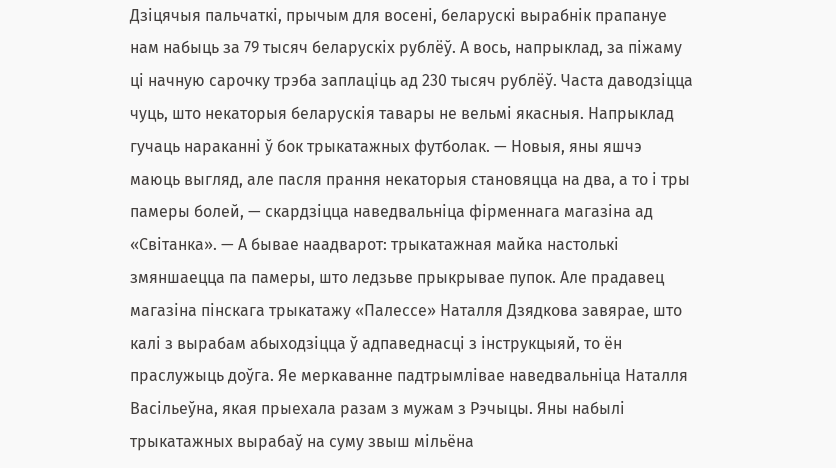Дзіцячыя пальчаткі, прычым для восені, беларускі вырабнік прапануе нам набыць за 79 тысяч беларускіх рублёў. А вось, напрыклад, за піжаму ці начную сарочку трэба заплаціць ад 230 тысяч рублёў. Часта даводзіцца чуць, што некаторыя беларускія тавары не вельмі якасныя. Напрыклад гучаць нараканні ў бок трыкатажных футболак. — Новыя, яны яшчэ маюць выгляд, але пасля прання некаторыя становяцца на два, а то і тры памеры болей, — скардзіцца наведвальніца фірменнага магазіна ад «Світанка». — А бывае наадварот: трыкатажная майка настолькі змяншаецца па памеры, што ледзьве прыкрывае пупок. Але прадавец магазіна пінскага трыкатажу «Палессе» Наталля Дзядкова завярае, што калі з вырабам абыходзіцца ў адпаведнасці з інструкцыяй, то ён праслужыць доўга. Яе меркаванне падтрымлівае наведвальніца Наталля Васільеўна, якая прыехала разам з мужам з Рэчыцы. Яны набылі трыкатажных вырабаў на суму звыш мільёна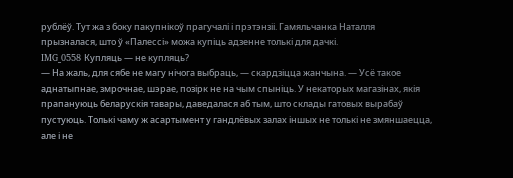рублёў. Тут жа з боку пакупнікоў прагучалі і прэтэнзіі. Гамяльчанка Наталля прызналася, што ў «Палессі» можа купіць адзенне толькі для дачкі.
IMG_0558 Купляць — не купляць?
— На жаль, для сябе не магу нічога выбраць, — скардзіцца жанчына. — Усё такое аднатыпнае, змрочнае, шэрае, позірк не на чым спыніць. У некаторых магазінах, якія прапануюць беларускія тавары, даведалася аб тым, што склады гатовых вырабаў пустуюць. Толькі чаму ж асартымент у гандлёвых залах іншых не толькі не змяншаецца, але і не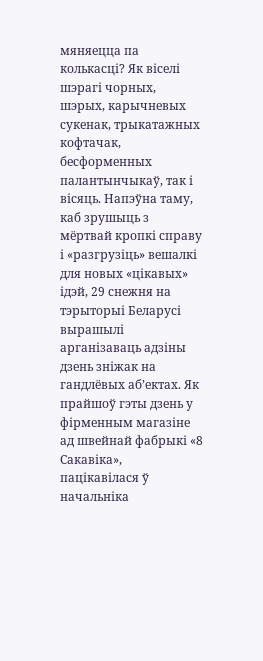мяняецца па колькасці? Як віселі шэрагі чорных, шэрых, карычневых сукенак, трыкатажных кофтачак, бесформенных палантынчыкаў, так і вісяць. Напэўна таму, каб зрушыць з мёртвай кропкі справу і «разгрузіць» вешалкі для новых «цікавых» ідэй, 29 снежня на тэрыторыі Беларусі вырашылі арганізаваць адзіны дзень зніжак на гандлёвых аб’ектах. Як прайшоў гэты дзень у фірменным магазіне ад швейнай фабрыкі «8 Сакавіка», пацікавілася ў начальніка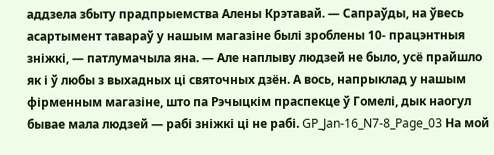аддзела збыту прадпрыемства Алены Крэтавай. — Сапраўды, на ўвесь асартымент тавараў у нашым магазіне былі зроблены 10- працэнтныя зніжкі, — патлумачыла яна. — Але наплыву людзей не было, усё прайшло як і ў любы з выхадных ці святочных дзён. А вось, напрыклад у нашым фірменным магазіне, што па Рэчыцкім праспекце ў Гомелі, дык наогул бывае мала людзей — рабі зніжкі ці не рабі. GP_Jan-16_N7-8_Page_03 На мой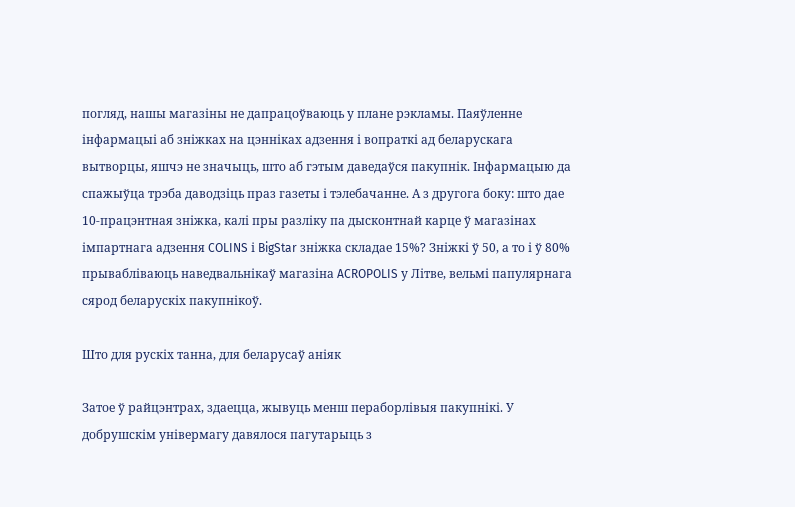погляд, нашы магазіны не дапрацоўваюць у плане рэкламы. Паяўленне інфармацыі аб зніжках на цэнніках адзення і вопраткі ад беларускага вытворцы, яшчэ не значыць, што аб гэтым даведаўся пакупнік. Інфармацыю да спажыўца трэба даводзіць праз газеты і тэлебачанне. А з другога боку: што дае 10-працэнтная зніжка, калі пры разліку па дысконтнай карце ў магазінах імпартнага адзення COLINS і BigStar зніжка складае 15%? Зніжкі ў 50, а то і ў 80% прывабліваюць наведвальнікаў магазіна ACROPOLIS у Літве, вельмі папулярнага сярод беларускіх пакупнікоў.

Што для рускіх танна, для беларусаў аніяк

Затое ў райцэнтрах, здаецца, жывуць менш пераборлівыя пакупнікі. У добрушскім універмагу давялося пагутарыць з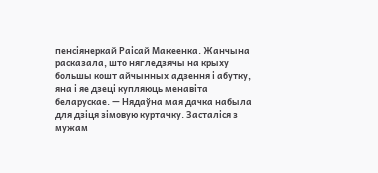пенсіянеркай Раісай Макеенка. Жанчына расказала, што нягледзячы на крыху большы кошт айчынных адзення і абутку, яна і яе дзеці купляюць менавіта беларускае. — Нядаўна мая дачка набыла для дзіця зімовую куртачку. Засталіся з мужам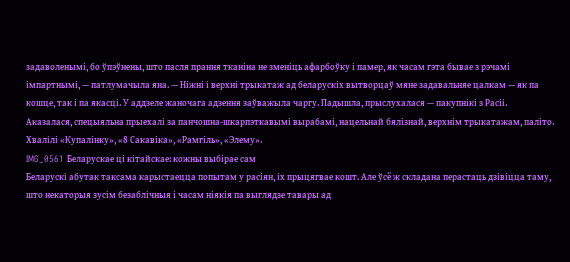задаволенымі, бо ўпэўнены, што пасля прання тканіна не зменіць афарбоўку і памер, як часам гэта бывае з рэчамі імпартнымі, — патлумачыла яна. — Ніжні і верхні трыкатаж ад беларускіх вытворцаў мяне задавальняе цалкам — як па кошце, так і па якасці. У аддзеле жаночага адзення заўважыла чаргу. Падышла, прыслухалася — пакупнікі з Расіі. Аказалася, спецыяльна прыехалі за панчошна-шкарпэткавымі вырабамі, нацельнай бялізнай, верхнім трыкатажам, паліто. Хвалілі «Купалінку», «8 Сакавіка», «Рамгіль», «Элему».
IMG_0561 Беларускае ці кітайскае: кожны выбірае сам
Беларускі абутак таксама карыстаецца попытам у расіян, іх прыцягвае кошт. Але ўсё ж складана перастаць дзівіцца таму, што некаторыя зусім безаблічныя і часам ніякія па выглядзе тавары ад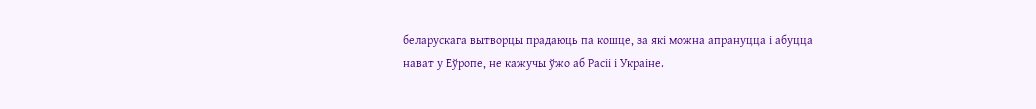беларускага вытворцы прадаюць па кошце, за які можна апрануцца і абуцца нават у Еўропе, не кажучы ўжо аб Расіі і Украіне.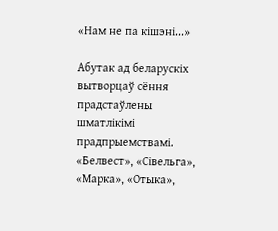«Нам не па кішэні...»

Абутак ад беларускіх вытворцаў сёння прадстаўлены шматлікімі прадпрыемствамі. «Белвест», «Сівельга», «Марка», «Отыка»,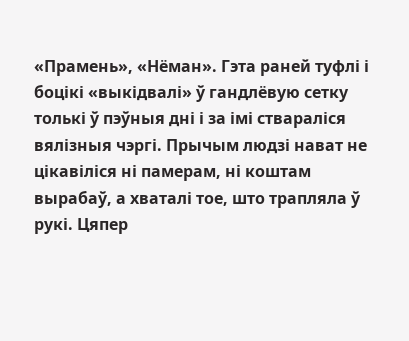«Прамень», «Нёман». Гэта раней туфлі і боцікі «выкідвалі» ў гандлёвую сетку толькі ў пэўныя дні і за імі ствараліся вялізныя чэргі. Прычым людзі нават не цікавіліся ні памерам, ні коштам вырабаў, а хваталі тое, што трапляла ў рукі. Цяпер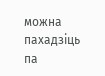можна пахадзіць па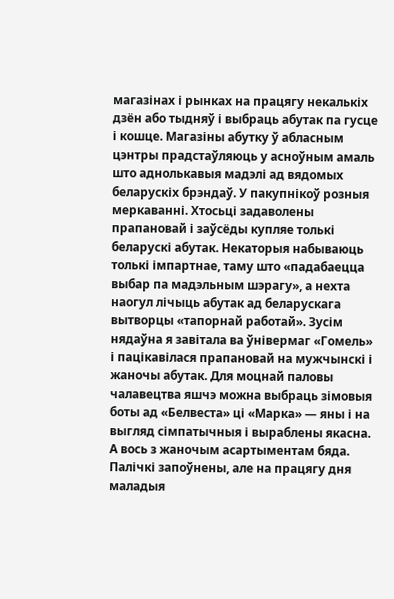магазінах і рынках на працягу некалькіх дзён або тыдняў і выбраць абутак па гусце і кошце. Магазіны абутку ў абласным цэнтры прадстаўляюць у асноўным амаль што аднолькавыя мадэлі ад вядомых беларускіх брэндаў. У пакупнікоў розныя меркаванні. Хтосьці задаволены прапановай і заўсёды купляе толькі беларускі абутак. Некаторыя набываюць толькі імпартнае, таму што «падабаецца выбар па мадэльным шэрагу», а нехта наогул лічыць абутак ад беларускага вытворцы «тапорнай работай». Зусім нядаўна я завітала ва ўнівермаг «Гомель» і пацікавілася прапановай на мужчынскі і жаночы абутак. Для моцнай паловы чалавецтва яшчэ можна выбраць зімовыя боты ад «Белвеста» ці «Марка» — яны і на выгляд сімпатычныя і выраблены якасна. А вось з жаночым асартыментам бяда. Палічкі запоўнены, але на працягу дня маладыя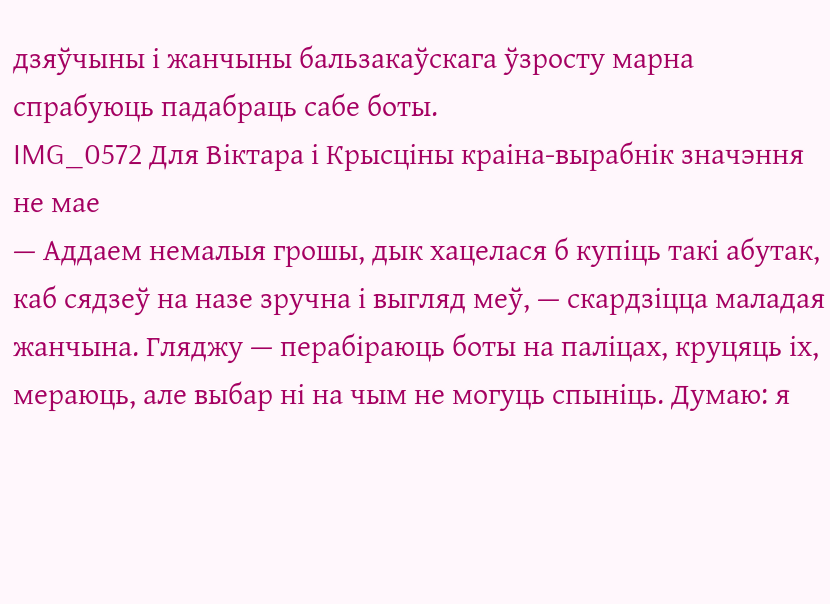дзяўчыны і жанчыны бальзакаўскага ўзросту марна спрабуюць падабраць сабе боты.
IMG_0572 Для Віктара і Крысціны краіна-вырабнік значэння не мае
— Аддаем немалыя грошы, дык хацелася б купіць такі абутак, каб сядзеў на назе зручна і выгляд меў, — скардзіцца маладая жанчына. Гляджу — перабіраюць боты на паліцах, круцяць іх, мераюць, але выбар ні на чым не могуць спыніць. Думаю: я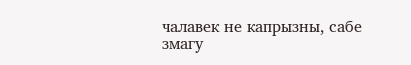чалавек не капрызны, сабе змагу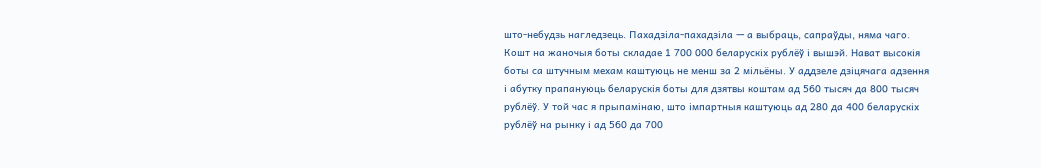што-небудзь нагледзець. Пахадзіла-пахадзіла — а выбраць, сапраўды, няма чаго. Кошт на жаночыя боты складае 1 700 000 беларускіх рублёў і вышэй. Нават высокія боты са штучным мехам каштуюць не менш за 2 мільёны. У аддзеле дзіцячага адзення і абутку прапануюць беларускія боты для дзятвы коштам ад 560 тысяч да 800 тысяч рублёў. У той час я прыпамінаю, што імпартныя каштуюць ад 280 да 400 беларускіх рублёў на рынку і ад 560 да 700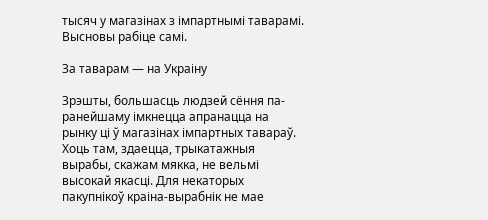тысяч у магазінах з імпартнымі таварамі. Высновы рабіце самі.

За таварам — на Украіну

Зрэшты, большасць людзей сёння па-ранейшаму імкнецца апранацца на рынку ці ў магазінах імпартных тавараў. Хоць там, здаецца, трыкатажныя вырабы, скажам мякка, не вельмі высокай якасці. Для некаторых пакупнікоў краіна-вырабнік не мае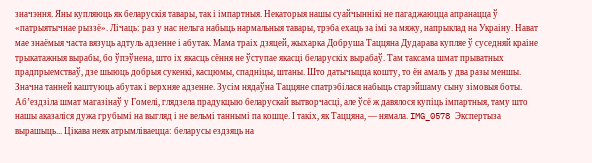значэння. Яны купляюць як беларускія тавары, так і імпартныя. Некаторыя нашы суайчыннікі не пагаджаюцца апранацца ў «патрыятычнае рыззё». Лічаць: раз у нас нельга набыць нармальныя тавары, трэба ехаць за імі за мяжу, напрыклад на Украіну. Нават мае знаёмыя часта вязуць адтуль адзенне і абутак. Мама траіх дзяцей, жыхарка Добруша Таццяна Дударава купляе ў суседняй краіне трыкатажныя вырабы, бо ўпэўнена, што іх якасць сёння не ўступае якасці беларускіх вырабаў. Там таксама шмат прыватных прадпрыемстваў, дзе шыюць добрыя сукенкі, касцюмы, спадніцы, штаны. Што датычыцца кошту, то ён амаль у два разы меншы. Значна танней каштуюць абутак і верхняе адзенне. Зусім нядаўна Таццяне спатрэбілася набыць старэйшаму сыну зімовыя боты. Аб’ездзіла шмат магазінаў у Гомелі, глядзела прадукцыю беларускай вытворчасці, але ўсё ж давялося купіць імпартныя, таму што нашы аказаліся дужа грубымі на выгляд і не вельмі таннымі па кошце. І такіх, як Таццяна, — нямала. IMG_0578 Экспертыза вырашыць... Цікава неяк атрымліваецца: беларусы ездзяць на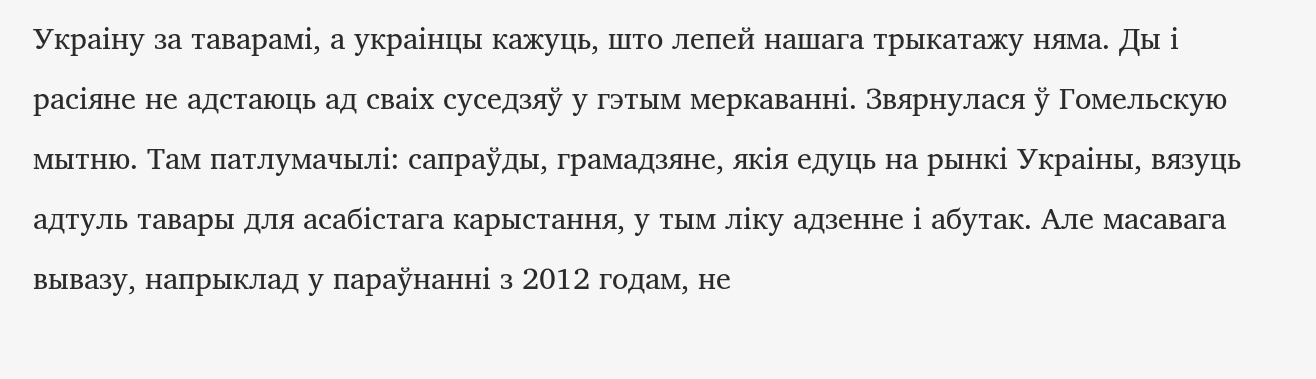Украіну за таварамі, а украінцы кажуць, што лепей нашага трыкатажу няма. Ды і расіяне не адстаюць ад сваіх суседзяў у гэтым меркаванні. Звярнулася ў Гомельскую мытню. Там патлумачылі: сапраўды, грамадзяне, якія едуць на рынкі Украіны, вязуць адтуль тавары для асабістага карыстання, у тым ліку адзенне і абутак. Але масавага вывазу, напрыклад у параўнанні з 2012 годам, не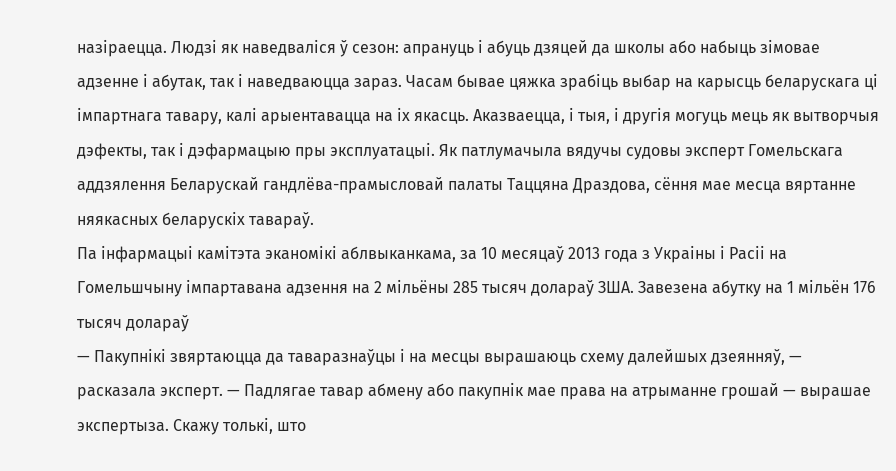назіраецца. Людзі як наведваліся ў сезон: апрануць і абуць дзяцей да школы або набыць зімовае адзенне і абутак, так і наведваюцца зараз. Часам бывае цяжка зрабіць выбар на карысць беларускага ці імпартнага тавару, калі арыентавацца на іх якасць. Аказваецца, і тыя, і другія могуць мець як вытворчыя дэфекты, так і дэфармацыю пры эксплуатацыі. Як патлумачыла вядучы судовы эксперт Гомельскага аддзялення Беларускай гандлёва-прамысловай палаты Таццяна Драздова, сёння мае месца вяртанне няякасных беларускіх тавараў.
Па інфармацыі камітэта эканомікі аблвыканкама, за 10 месяцаў 2013 года з Украіны і Расіі на Гомельшчыну імпартавана адзення на 2 мільёны 285 тысяч долараў ЗША. Завезена абутку на 1 мільён 176 тысяч долараў
— Пакупнікі звяртаюцца да таваразнаўцы і на месцы вырашаюць схему далейшых дзеянняў, — расказала эксперт. — Падлягае тавар абмену або пакупнік мае права на атрыманне грошай — вырашае экспертыза. Скажу толькі, што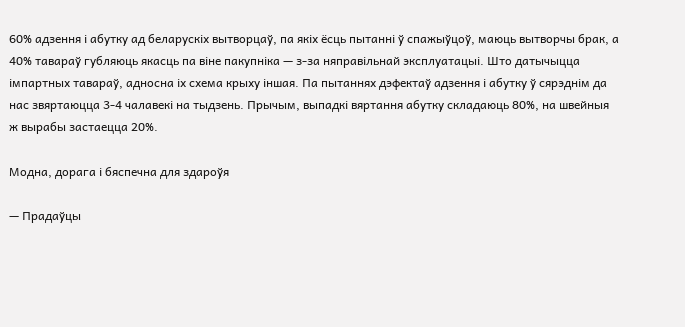60% адзення і абутку ад беларускіх вытворцаў, па якіх ёсць пытанні ў спажыўцоў, маюць вытворчы брак, а 40% тавараў губляюць якасць па віне пакупніка — з-за няправільнай эксплуатацыі. Што датычыцца імпартных тавараў, адносна іх схема крыху іншая. Па пытаннях дэфектаў адзення і абутку ў сярэднім да нас звяртаюцца 3-4 чалавекі на тыдзень. Прычым, выпадкі вяртання абутку складаюць 80%, на швейныя ж вырабы застаецца 20%.

Модна, дорага і бяспечна для здароўя

— Прадаўцы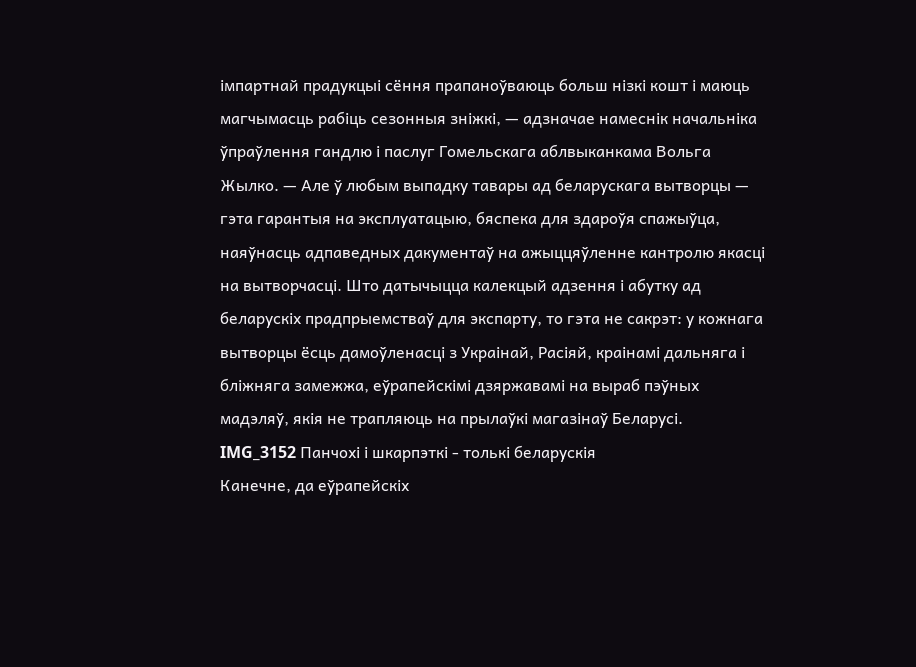імпартнай прадукцыі сёння прапаноўваюць больш нізкі кошт і маюць магчымасць рабіць сезонныя зніжкі, — адзначае намеснік начальніка ўпраўлення гандлю і паслуг Гомельскага аблвыканкама Вольга Жылко. — Але ў любым выпадку тавары ад беларускага вытворцы — гэта гарантыя на эксплуатацыю, бяспека для здароўя спажыўца, наяўнасць адпаведных дакументаў на ажыццяўленне кантролю якасці на вытворчасці. Што датычыцца калекцый адзення і абутку ад беларускіх прадпрыемстваў для экспарту, то гэта не сакрэт: у кожнага вытворцы ёсць дамоўленасці з Украінай, Расіяй, краінамі дальняга і бліжняга замежжа, еўрапейскімі дзяржавамі на выраб пэўных мадэляў, якія не трапляюць на прылаўкі магазінаў Беларусі.
IMG_3152 Панчохі і шкарпэткі - толькі беларускія
Канечне, да еўрапейскіх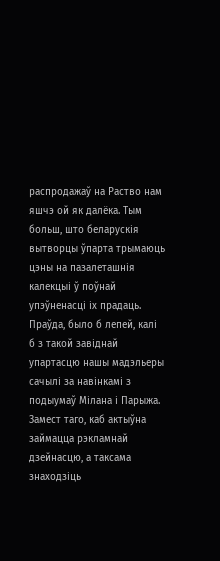распродажаў на Раство нам яшчэ ой як далёка. Тым больш, што беларускія вытворцы ўпарта трымаюць цэны на пазалеташнія калекцыі ў поўнай упэўненасці іх прадаць. Праўда, было б лепей, калі б з такой завіднай упартасцю нашы мадэльеры сачылі за навінкамі з подыумаў Мілана і Парыжа. Замест таго, каб актыўна займацца рэкламнай дзейнасцю, а таксама знаходзіць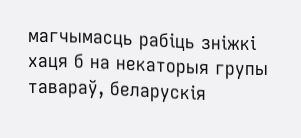магчымасць рабіць зніжкі хаця б на некаторыя групы тавараў, беларускія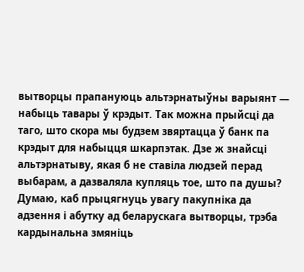вытворцы прапануюць альтэрнатыўны варыянт — набыць тавары ў крэдыт. Так можна прыйсці да таго, што скора мы будзем звяртацца ў банк па крэдыт для набыцця шкарпэтак. Дзе ж знайсці альтэрнатыву, якая б не ставіла людзей перад выбарам, а дазваляла купляць тое, што па душы? Думаю, каб прыцягнуць увагу пакупніка да адзення і абутку ад беларускага вытворцы, трэба кардынальна змяніць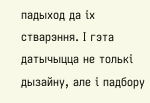падыход да іх стварэння. І гэта датычыцца не толькі дызайну, але і падбору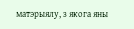матэрыялу, з якога яны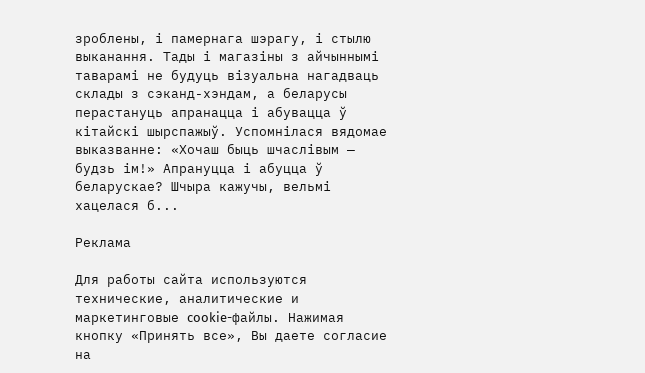зроблены, і памернага шэрагу, і стылю выканання. Тады і магазіны з айчыннымі таварамі не будуць візуальна нагадваць склады з сэканд-хэндам, а беларусы перастануць апранацца і абувацца ў кітайскі шырспажыў. Успомнілася вядомае выказванне: «Хочаш быць шчаслівым — будзь ім!» Апрануцца і абуцца ў беларускае? Шчыра кажучы, вельмі хацелася б...

Реклама

Для работы сайта используются технические, аналитические и маркетинговые cookie-файлы. Нажимая кнопку «Принять все», Вы даете согласие на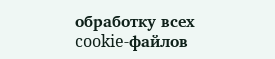обработку всех cookie-файлов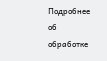Подробнее об обработке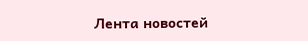Лента новостей